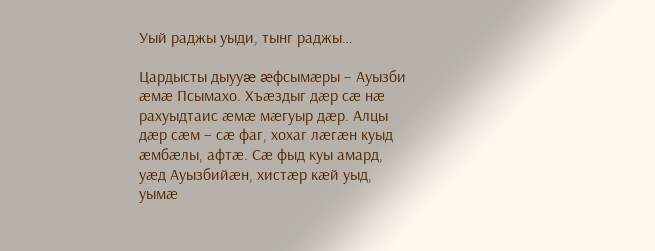Уый раджы уыди, тынг раджы…

Цардысты дыууæ æфсымæры – Ауызби æмæ Псымахо. Хъæздыг дæр сæ нæ рахуыдтаис æмæ мæгуыр дæр. Алцы дæр сæм – сæ фаг, хохаг лæгæн куыд æмбæлы, афтæ. Сæ фыд куы амард, уæд Ауызбийæн, хистæр кæй уыд, уымæ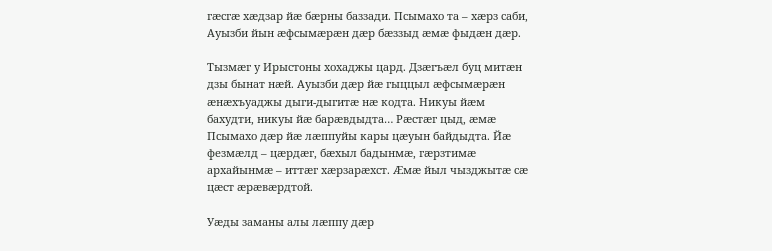гæсгæ хæдзар йæ бæрны баззади. Псымахо та – хæрз саби, Ауызби йын æфсымæрæн дæр бæззыд æмæ фыдæн дæр.

Тызмæг у Ирыстоны хохаджы цард. Дзæгъæл буц митæн дзы бынат нæй. Ауызби дæр йæ гыццыл æфсымæрæн æнæхъуаджы дыги-дыгитæ нæ кодта. Никуы йæм бахудти, никуы йæ барæвдыдта… Рæстæг цыд, æмæ Псымахо дæр йæ лæппуйы кары цæуын байдыдта. Йæ фезмæлд – цæрдæг, бæхыл бадынмæ, гæрзтимæ архайынмæ – иттæг хæрзарæхст. Æмæ йыл чызджытæ сæ цæст æрæвæрдтой.

Уæды заманы алы лæппу дæр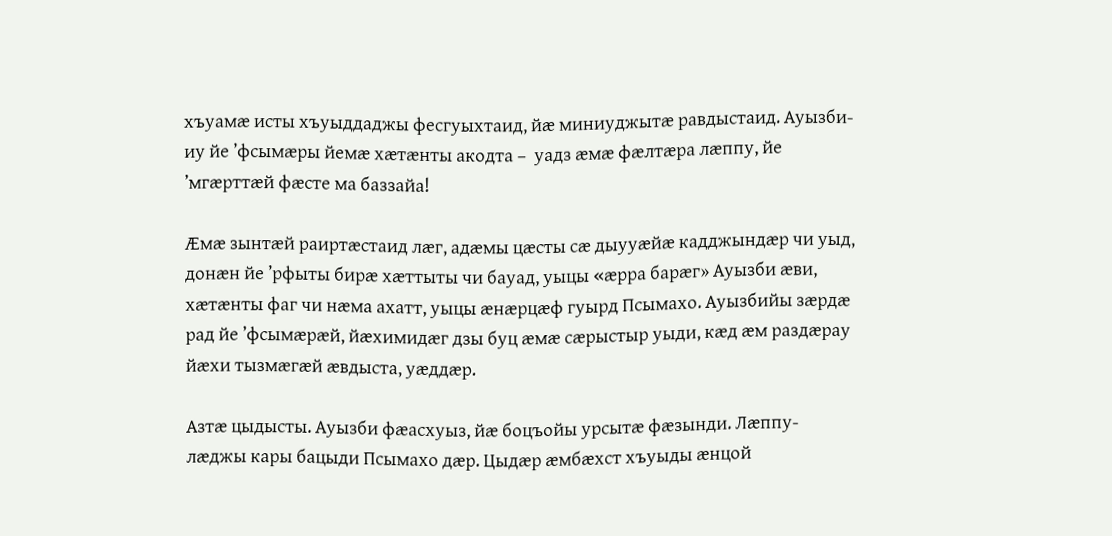хъуамæ исты хъуыддаджы фесгуыхтаид, йæ миниуджытæ равдыстаид. Ауызби-иу йе ’фсымæры йемæ хæтæнты акодта –  уадз æмæ фæлтæра лæппу, йе ’мгæрттæй фæсте ма баззайа!

Æмæ зынтæй раиртæстаид лæг, адæмы цæсты сæ дыууæйæ кадджындæр чи уыд, донæн йе ’рфыты бирæ хæттыты чи бауад, уыцы «æрра барæг» Ауызби æви, хæтæнты фаг чи нæма ахатт, уыцы æнæрцæф гуырд Псымахо. Ауызбийы зæрдæ рад йе ’фсымæрæй, йæхимидæг дзы буц æмæ сæрыстыр уыди, кæд æм раздæрау йæхи тызмæгæй æвдыста, уæддæр.

Азтæ цыдысты. Ауызби фæасхуыз, йæ боцъойы урсытæ фæзынди. Лæппу-лæджы кары бацыди Псымахо дæр. Цыдæр æмбæхст хъуыды æнцой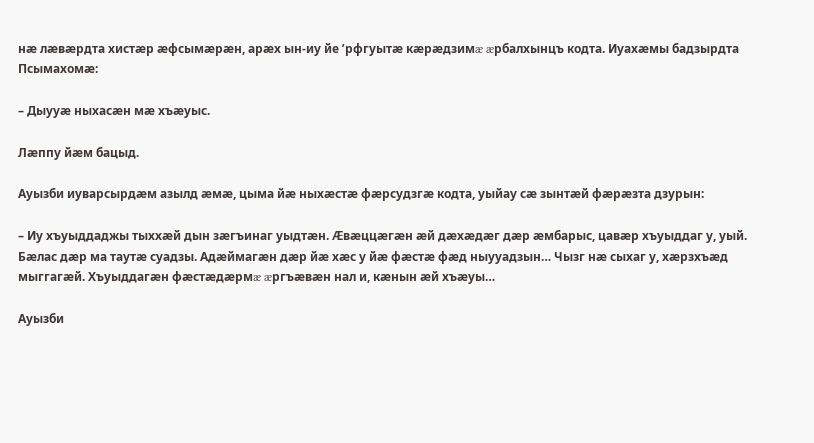нæ лæвæрдта хистæр æфсымæрæн, арæх ын-иу йе ’рфгуытæ кæрæдзимæ æрбалхынцъ кодта. Иуахæмы бадзырдта Псымахомæ:

– Дыууæ ныхасæн мæ хъæуыс.

Лæппу йæм бацыд.

Ауызби иуварсырдæм азылд æмæ, цыма йæ ныхæстæ фæрсудзгæ кодта, уыйау сæ зынтæй фæрæзта дзурын:

– Иу хъуыддаджы тыххæй дын зæгъинаг уыдтæн. Æвæццæгæн æй дæхæдæг дæр æмбарыс, цавæр хъуыддаг у, уый. Бæлас дæр ма таутæ суадзы. Адæймагæн дæр йæ хæс у йæ фæстæ фæд ныууадзын… Чызг нæ сыхаг у, хæрзхъæд мыггагæй. Хъуыддагæн фæстæдæрмæ æргъæвæн нал и, кæнын æй хъæуы…

Ауызби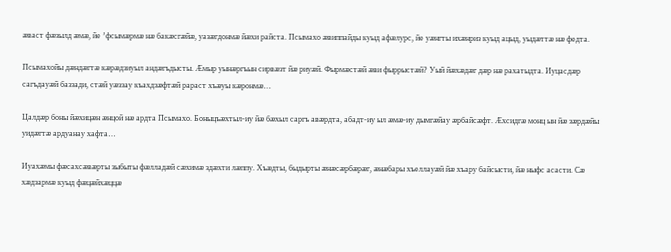æваст фæзылд æмæ, йе ’фсымæрмæ нæ бакæсгæйæ, уазæгдонмæ йæхи райста. Псымахо æвиппайды куыд афæлурс, йе уæнгты ихæнриз куыд ацыд, уыдæттæ нæ федта.

Псымахойы дæндæгтæ кæрæдзиуыл андæгъдысты. Æмыр уынæргъын сирвæзт йæ риуæй. Фырмæстæй æви фыррыстæй? Уый йæхæдæг дæр нæ рахатыдта. Иуцасдæр сагъдауæй баззади, стæй уæззау къахдзæфтæй рараст хъæуы кæронмæ…

Цалдæр боны йæхицæн æнцой нæ ардта Псымахо. Боныцъæхтыл-иу йæ бæхыл саргъ авæрдта, абадт-иу ыл æмæ-иу дымгæйау æрбайсæфт. Æхсидгæ монц ын йæ зæрдæйы уидæгтæ ардуанау хафта…

Иуахæмы фæсахсæвæрты зыбыты фæлладæй сæхимæ здæхти лæппу. Хъæдты, быдырты æнæсæрбæрæг, æнæбары хъеллауæй йæ хъару байсысти, йæ ныфс асасти. Сæ хæдзармæ куыд фæцæйхæццæ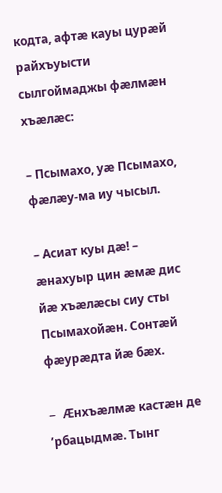кодта, афтæ кауы цурæй райхъуысти сылгоймаджы фæлмæн хъæлæс:

– Псымахо, уæ Псымахо, фæлæу-ма иу чысыл.

– Асиат куы дæ! – æнахуыр цин æмæ дис йæ хъæлæсы сиу сты Псымахойæн. Сонтæй фæурæдта йæ бæх.

– Æнхъæлмæ кастæн де ’рбацыдмæ. Тынг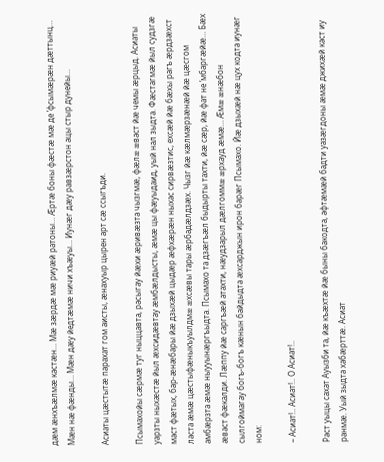дæм æнхъæлмæ кастæн… Мæ зæрдæ мæ риуæй ратоны… Æртæ боны фæстæ мæ де ’фсымæрæн дæттынц… Мæн нæ фæнды… Мæн дæу йедтæмæ ничи хъæуы… Иунæг дæу равзæрстон ацы стыр дунейы…

Асиаты цæстытæ парахат гом аисты, æнахуыр цырен арт сæ ссыгъди.

Псымахойы сæрмæ туг ныццавта, расыгау йæхи æривæзта чызгмæ, фæлæ æваст йæ чемы æрцыд. Асиаты уарзты ныхæстæ йыл æхсидæвтау æмбæлдысты, æмæ цы фæуыдаид, уый нал зыдта. Фæстагмæ йыл судзгæ маст фæтых, бар-æнæбары йæ дзыхæй цыдæр æфхæрæн ныхас сирвæзтис, ехсæй йæ бæхы рагъ æрдзæхст ласта æмæ цæстыфæныкъуылдмæ æхсæвы тары æрбадæлдзæх. Чызг йæ кæлмæрзæнæй йæ цæсгом амбæрзта æмæ ныууынæргъыдта. Псымахо та дзæгъæл быдырты тахти, йæ сæр, йæ фат не ’мбаргæйæ… Бæх æваст фæкалди. Лæппу йæ саргъæй атахти, нæудзарыл дæлгоммæ æрхауд æмæ… Æмæ æнæбон сылгоймагау богъ-богъ кæнын байдыдта æхсарджын ирон барæг Псымахо. Йæ дзыхæй нæ цух кодта иунæг ном:

– Асиат!.. Асиат!.. О Асиат!..

Раст уыцы сахат Ауызби та, йæ къæхтæ йæ быны бакодта, афтæмæй бадти уазæгдоны æмæ джихæй каст иу ранмæ. Уый зыдта хабæрттæ. Асиат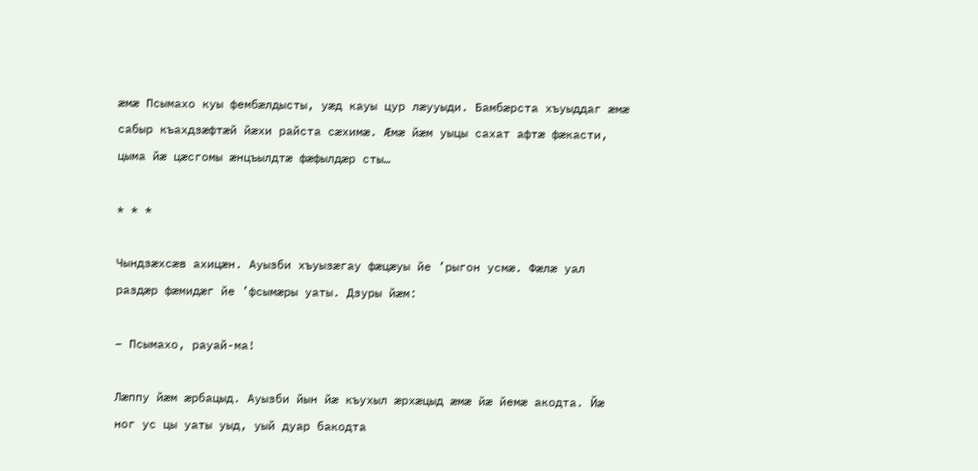æмæ Псымахо куы фембæлдысты, уæд кауы цур лæууыди. Бамбæрста хъуыддаг æмæ сабыр къахдзæфтæй йæхи райста сæхимæ. Æмæ йæм уыцы сахат афтæ фæкасти, цыма йæ цæсгомы æнцъылдтæ фæфылдæр сты…

* * *

Чындзæхсæв ахицæн. Ауызби хъуызæгау фæцæуы йе ’рыгон усмæ. Фæлæ уал раздæр фæмидæг йе ’фсымæры уаты. Дзуры йæм:

– Псымахо, рауай-ма!

Лæппу йæм æрбацыд. Ауызби йын йæ къухыл æрхæцыд æмæ йæ йемæ акодта. Йæ ног ус цы уаты уыд, уый дуар бакодта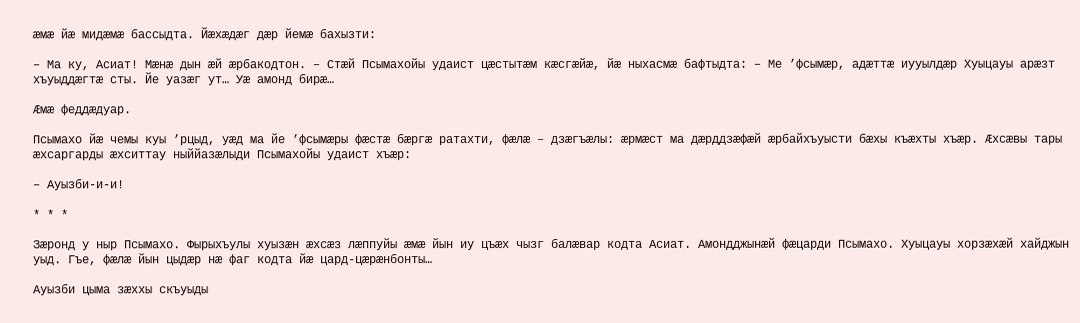æмæ йæ мидæмæ бассыдта. Йæхæдæг дæр йемæ бахызти:

– Ма ку, Асиат! Мæнæ дын æй æрбакодтон. – Стæй Псымахойы удаист цæстытæм кæсгæйæ, йæ ныхасмæ бафтыдта: – Ме ’фсымæр, адæттæ иууылдæр Хуыцауы арæзт хъуыддæгтæ сты. Йе уазæг ут… Уæ амонд бирæ…

Æмæ феддæдуар.

Псымахо йæ чемы куы ’рцыд, уæд ма йе ’фсымæры фæстæ бæргæ ратахти, фæлæ – дзæгъæлы: æрмæст ма дæрддзæфæй æрбайхъуысти бæхы къæхты хъæр. Æхсæвы тары æхсаргарды æхситтау ныййазæлыди Псымахойы удаист хъæр:

– Ауызби-и-и!

* * *

Зæронд у ныр Псымахо. Фырыхъулы хуызæн æхсæз лæппуйы æмæ йын иу цъæх чызг балæвар кодта Асиат. Амондджынæй фæцарди Псымахо. Хуыцауы хорзæхæй хайджын уыд. Гъе, фæлæ йын цыдæр нæ фаг кодта йæ цард-цæрæнбонты…

Ауызби цыма зæххы скъуыды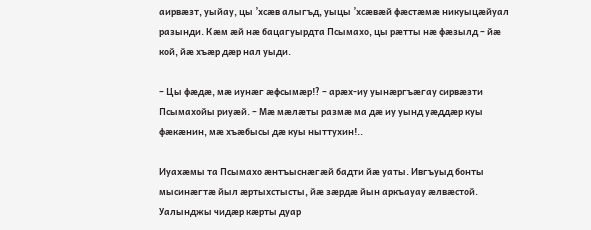аирвæзт, уыйау, цы ’хсæв алыгъд, уыцы ’хсæвæй фæстæмæ никуыцæйуал разынди. Кæм æй нæ бацагуырдта Псымахо, цы рæтты нæ фæзылд – йæ кой, йæ хъæр дæр нал уыди.

– Цы фæдæ, мæ иунæг æфсымæр!? – арæх-иу уынæргъæгау сирвæзти Псымахойы риуæй. – Мæ мæлæты размæ ма дæ иу уынд уæддæр куы фæкæнин, мæ хъæбысы дæ куы ныттухин!..

Иуахæмы та Псымахо æнтъыснæгæй бадти йæ уаты. Ивгъуыд бонты мысинæгтæ йыл æртыхстысты, йæ зæрдæ йын аркъауау æлвæстой. Уалынджы чидæр кæрты дуар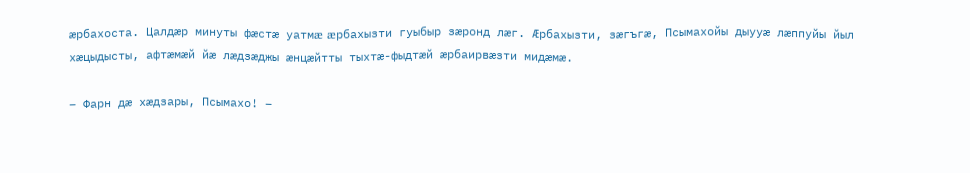æрбахоста. Цалдæр минуты фæстæ уатмæ æрбахызти гуыбыр зæронд лæг. Æрбахызти, зæгъгæ, Псымахойы дыууæ лæппуйы йыл хæцыдысты, афтæмæй йæ лæдзæджы æнцæйтты тыхтæ-фыдтæй æрбаирвæзти мидæмæ.

– Фарн дæ хæдзары, Псымахо! –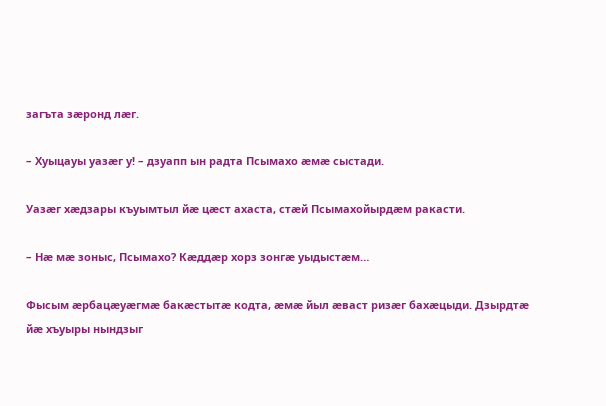загъта зæронд лæг.

– Хуыцауы уазæг у! – дзуапп ын радта Псымахо æмæ сыстади.

Уазæг хæдзары къуымтыл йæ цæст ахаста, стæй Псымахойырдæм ракасти.

– Нæ мæ зоныс, Псымахо? Кæддæр хорз зонгæ уыдыстæм…

Фысым æрбацæуæгмæ бакæстытæ кодта, æмæ йыл æваст ризæг бахæцыди. Дзырдтæ йæ хъуыры нындзыг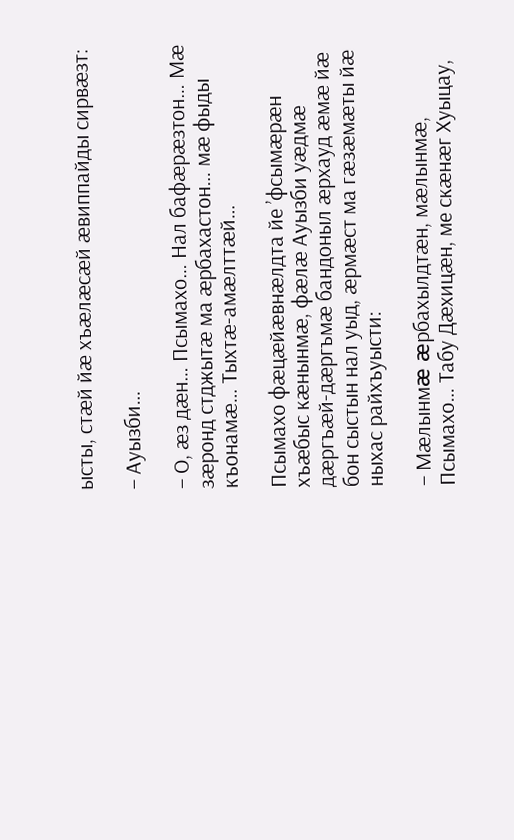ысты, стæй йæ хъæлæсæй æвиппайды сирвæзт:

– Ауызби…

– О, æз дæн… Псымахо… Нал бафæрæзтон… Мæ зæронд стджытæ ма æрбахастон… мæ фыды къонамæ… Тыхтæ-амæлттæй…

Псымахо фæцæйæвнæлдта йе ’фсымæрæн хъæбыс кæнынмæ, фæлæ Ауызби уæдмæ дæргъæй-дæргъмæ бандоныл æрхауд æмæ йæ бон сыстын нал уыд, æрмæст ма гæзæмæты йæ ныхас райхъуысти:

– Мæлынмæ æрбахылдтæн, мæлынмæ, Псымахо… Табу Дæхицæн, ме скæнæг Хуыцау,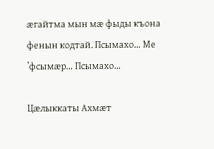æгайтма мын мæ фыды къона фенын кодтай. Псымахо… Ме ’фсымæр… Псымахо…

Цæлыккаты Ахмæт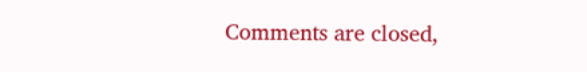Comments are closed,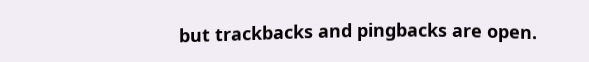but trackbacks and pingbacks are open.